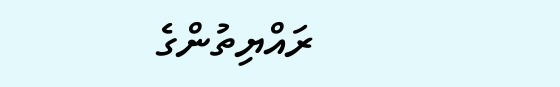ރައްޔިތުންގެ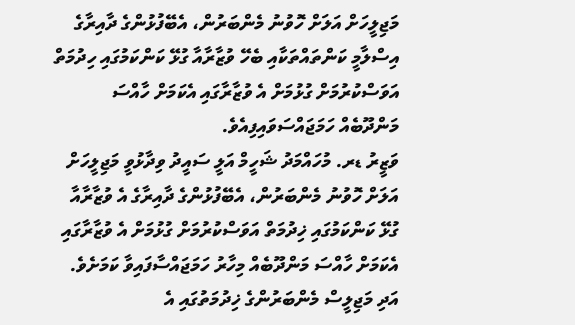މަޖިލީހަށް އަލަށް ހޮވުނު މެންބަރުން، އެބޭފުޅުންގެ ދާއިރާގެ އިސްލާމީ ކަންތައްތަކާއި ބެހޭ ވުޒާރާއާ ގުޅޭ ކަންކަމުގައި ހިދުމަތް އަވަސްކުރުމަށް ގުޅުމަށް އެ ވުޒާރާގައި އެކަމަށް ހާއްސަ މަންދޫބެއް ހަމަޖައްސަވައިފިއެވެ.
ވަޒީރު ޑރ. މުހައްމަދު ޝަހީމް އަލީ ސައީދު ވިދާޅުވީ މަޖިލީހަށް އަލަށް ހޮވުނު މެންބަރުން، އެބޭފުޅުންގެ ދާއިރާގެ އެ ވުޒާރާއާ ގުޅޭ ކަންކަމުގައި ޚިދުމަތް އަވަސްކުރުމަށް ގުޅުމަށް އެ ވުޒާރާގައި އެކަމަށް ހާއްސަ މަންދޫބެއް މިހާރު ހަމަޖައްސާފައިވާ ކަމަށެވެ.
އަދި މަޖިލީސް މެންބަރުންގެ ޚިދުމަތުގައި އެ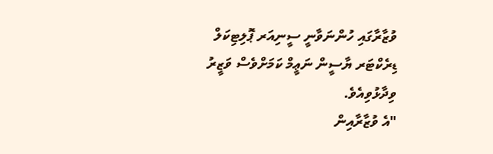ވުޒާރާގައި ހުންނަވާނީ ސީނިއަރ ޕޮލިޓިކަލް ޑިރެކްޓަރ ޔާސީން ނަޢީމް ކަމަށްވެސް ވަޒީރު ވިދާޅުވިއެވެ.
"އެ ވުޒާރާއިން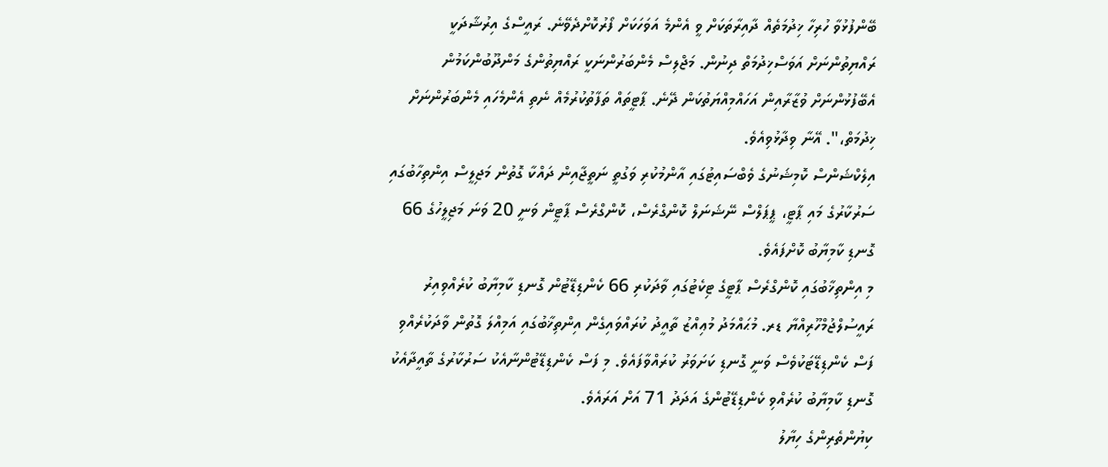ބޭންފުޅުވާ ހުރިހާ ޚިދުމަތެއް ދާއިރާތަކަށް ވީ އެންމެ އަވަހަކަށް ފޯރުކޮށްދެވޭނެ. ރައީސްގެ އިރުޝާދަކީ ރައްޔިތުންނަށް އަވަސްޚިދުމަތް ދިނުން. މަޖްލިސް މެންބަރުންނަކީ ރައްޔިތުންގެ މަންދޫބުންކަމުން އެބޭފުޅުންނަށް ވުޒާރާއިން އަހައްމިއްޔަތުކަން ދޭނެ. ޕާޓީތައް ތަފާތުކުރުމެއް ނެތި އެންމެހައި މެންބަރުންނަށް ޚިދުމަތް،". އޭނާ ވިދާޅުވިއެވެ.
އިލެކްޝަންސް ކޮމިޝަނުގެ ވެބްސައިޓުގައި އާންމުކުރި ވަގުތީ ނަތީޖާއިން ދައްކާ ގޮތުން މަޖިލީސް އިންތިހާބުގައި ސަރުކާރުގެ މައި ޕާޓީ، ޕީޕަލްސް ނޭޝަނަލް ކޮންގްރެސް، ކޮންގްރެސް ޕާޓީން ވަނީ 20 ވަނަ މަޖިލީހުގެ 66 ގޮނޑި ކާމިޔާބު ކޮށްފައެވެ.
މި އިންތިޚާބުގައި ކޮންގްރެސް ޕާޓީގެ ޓިކެޓުގައި ވާދަކުރި 66 ކެންޑިޑޭޓުން ގޮނޑި ކާމިޔާބު ކުރެއްވިއިރު ރައީސުލްޖުމްހޫރިއްޔާ ޑރ. މުޙައްމަދު މުޢިއްޒު ތާއީދު ކުރައްވައިގެން އިންތިޚާބުގައި އަމިއްލަ ގޮތުން ވާދަކުރެއްވި ފަސް ކެންޑިޑޭޓަކުވެސް ވަނީ ގޮނޑި ކަށަވަރު ކުރައްވާފައެވެ. މި ފަސް ކެންޑިޑޭޓުންނާއެކު ސަރުކާރުގެ ތާއީދާއެކު ގޮނޑި ކާމިޔާބު ކުރެއްވި ކެންޑިޑޭޓުންގެ އަދަދު 71 އަށް އަރައެވެ.
ކިޔުންތެރިންގެ ހިޔާލު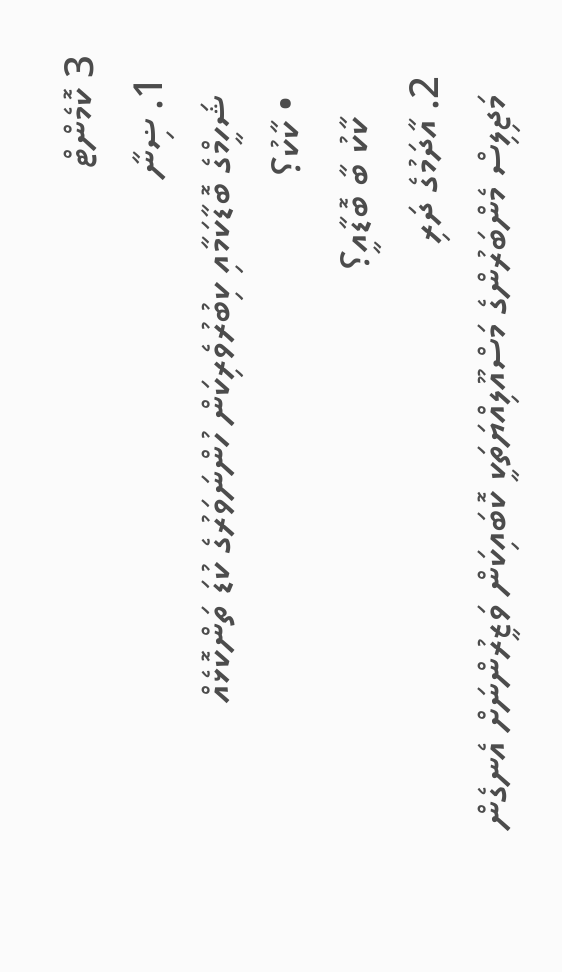3 ކޮމެންޓް
  1. ޟިނާ
    ޝަހީމްގެ ބޮޑާކަމާއި ކިބުރުވެރިކަން ހުންނަވަރުގެ ކުޑަ ތަންކޮޅެއް
    • ކާކު؟
      ކާކު ބާ ބޮޑާއީ؟
  2. އާދަމުގެ ދަރި
    މަޖިލިސް މެންބަރުންގެ މަސްއޫލިއްޔަތަކީ ކޮބައިކަން ވަޒީރުންނަށް އެނގެން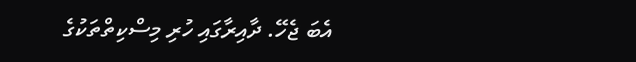އެބަ ޖެހޭ. ދާއިރާގައި ހުރި މިސްކިތްތަކުގެ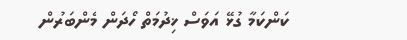ކަންކަމާ ގުޅޭ އަވަސް ޚިދުމަތް ހޯދަން މެންބަރުން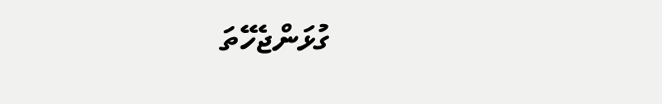ގުޅަންޖެހޭތަ